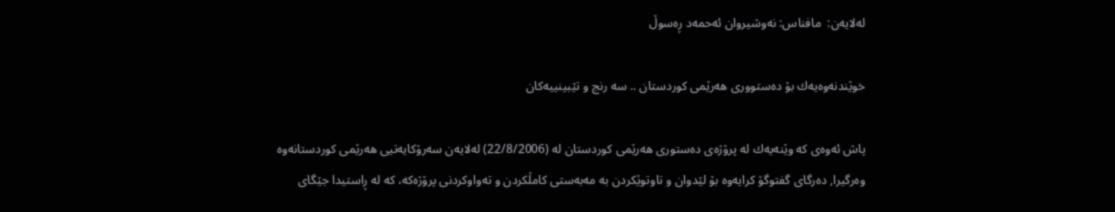له‌لایه‌ن:  مافناس: نه‌وشیروان ئه‌حمه‌د ڕه‌سوڵ

خوێندنه‌وه‌یه‌ك بۆ ده‌ستوورى هه‌رێمى كوردستان .. سه‌ رنج و تێبینییه‌كان

پاش ئه‌وه‌ى كه‌ وێنه‌یه‌ك له‌ پرۆژه‌ى ده‌ستورى هه‌رێمى كوردستان له‌ (22/8/2006) له‌لایه‌ن سه‌رۆكایه‌تیى هه‌رێمى كوردستانه‌وه‌ وه‌رگیرا, ده‌رگاى گفتوگۆ كرایه‌وه‌ بۆ لێدوان و تاوتوێكردن به‌ مه‌به‌ستى كامڵكردن و ته‌واوكردنى پرۆژه‌كه‌، كه‌ له‌ ڕاستیدا جێگاى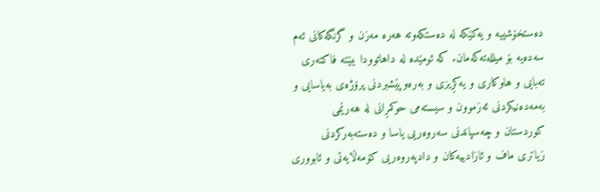ده‌ستخۆشییه‌ و یه‌كێكه‌ له‌ ده‌ستكه‌وته‌ هه‌ره‌ مه‌زن و گرنگه‌كانى ئه‌م سه‌ده‌یه‌ بۆ میلله‌ته‌كه‌مان. كه‌ ئومێده‌ له‌ داهاتوودا ببێته‌ فاكته‌رى ته‌بایى و هاوكارى و یه‌كڕیزى و به‌ره‌وپێشبردنى پرۆژه‌ى به‌یاسایی و به‌مه‌ده‌نیكردنى ئه‌زموون و سیسته‌مى حوكمڕانی له‌ هه‌رێمى كوردستان و چه‌سپاندنى سه‌روه‌ریى یاسا و ده‌سته‌به‌ركردنى زیاترى ماف و ئازادییه‌كان و دادپه‌روه‌ریى كۆمه‌ڵایه‌تى و ئابوورى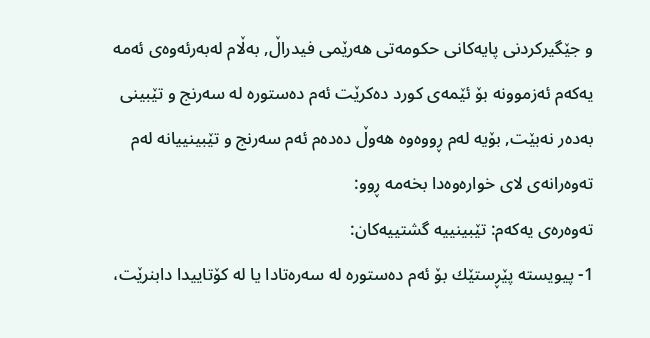و جێگیركردنى پایه‌كانى حكومه‌تى هه‌رێمى فیدراڵ, به‌ڵام له‌به‌رئه‌وه‌ى ئه‌مه‌ یه‌كه‌م ئه‌زموونه‌ بۆ ئێمه‌ى كورد ده‌كرێت ئه‌م ده‌ستوره‌ له‌ سه‌رنج و تێبینى به‌ده‌ر نه‌بێت, بۆیه‌ له‌م ڕووه‌وه‌ هه‌وڵ ده‌ده‌م ئه‌م سه‌رنج و تێبینییانه‌ له‌م ته‌وه‌رانه‌ى لاى خواره‌وه‌دا بخه‌مه‌ ڕوو:
ته‌وه‌ره‌ى یه‌كه‌م: تێبینییه‌ گشتییه‌كان:
1- پیویسته‌ پێڕستێك بۆ ئه‌م ده‌ستوره‌ له‌ سه‌ره‌تادا یا له‌ كۆتاییدا دابنرێت،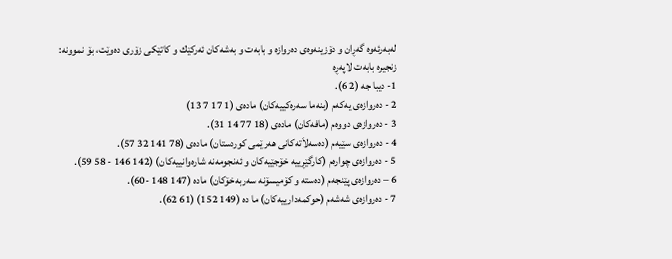له‌به‌رئه‌وه‌ گه‌ڕان و دۆزینه‌وه‌ى ده‌روازه‌ و بابه‌ت و به‌شه‌كان ئه‌ركێك و كاتێكى زۆرى ده‌وێت، بۆ نموونه‌:
زنجیره‌ بابه‌ت لاپه‌ڕه‌
1- دیبا جه‌ (2 6).
2 - ده‌روازه‌ى یه‌كه‌م (بنه‌ما سه‌ره‌كییه‌كان) ماده‌ى (1 17 7 13)
3 - ده‌روازه‌ى دووه‌م (مافه‌كان) ماده‌ى (18 77 14 31).
4 - ده‌روازه‌ى سێیه‌م (ده‌سه‌لاَته‌كانى هه‌رێمى كوردستان) ماده‌ى (78 141 32 57).
5 - ده‌روازه‌ى چواره‌م (كارگێڕییه‌ خۆجێیه‌كان و ئه‌نجومه‌نه‌ شاره‌وانییه‌كان) (142 146 - 58 59).
6 – ده‌روازه‌ى پێنجه‌م (ده‌سته‌ و كۆمیسۆنه‌ سه‌ربه‌خۆكان) ماده‌ (147 148 -60).
7 - ده‌روازه‌ى شه‌شه‌م (حوكمه‌دارییه‌كان) ما ده‌ (149 152) (61 62).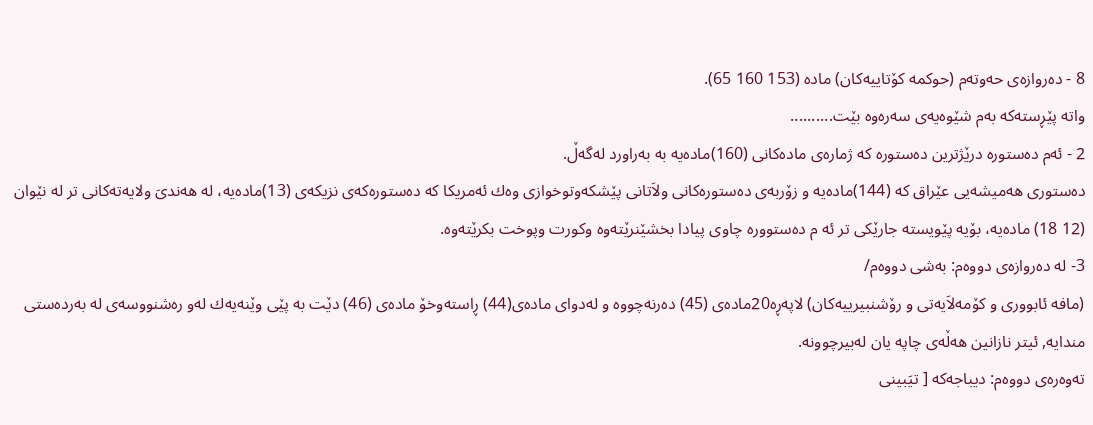8 - ده‌روازه‌ى حه‌وته‌م (حوكمه‌ كۆتاییه‌كان) ماده‌ (153 160 65).
واته‌ پێڕسته‌كه‌ به‌م شێوه‌یه‌ى سه‌ره‌وه‌ بێت..........
2 - ئه‌م ده‌ستوره‌ درێژترین ده‌ستوره‌ كه‌ ژماره‌ى ماده‌كانى (160)ماده‌یه‌ به‌ به‌راورد له‌گه‌ڵ.
ده‌ستورى هه‌میشه‌یى عێراق كه‌ (144)ماده‌یه‌ و زۆربه‌ى ده‌ستوره‌كانى ولاَتانى پێشكه‌وتوخوازى وه‌ك ئه‌مریكا كه‌ ده‌ستوره‌كه‌ى نزیكه‌ى (13)ماده‌یه‌، له‌ هه‌ندىَ ولایه‌ته‌كانى تر له‌ نێوان (12 18) ماده‌یه‌، بۆیه‌ پێویسته‌ جارێكى تر ئه‌ م ده‌ستووره‌ چاوى پیادا بخشێنرێته‌وه‌ وكورت وپوخت بكرێته‌وه‌.
3- له‌ ده‌روازه‌ى دووه‌م: به‌شى دووه‌م/
(مافه‌ ئابوورى و كۆمه‌لاَیه‌تى و رۆشنبیرییه‌كان) لاپه‌ڕه‌20ماده‌ى (45) ده‌رنه‌چووه‌ و له‌دواى ماده‌ى(44) ڕاسته‌وخۆ ماده‌ى (46) دێت به‌ پێى وێنه‌یه‌ك له‌و ره‌شنووسه‌ى له‌ به‌رده‌ستى مندایه‌, ئیتر نازانین هه‌ڵه‌ى چاپه‌ یان له‌بیرچوونه‌.
ته‌وه‌ره‌ى دووه‌م: دیباجه‌كه‌ [ تيَبينى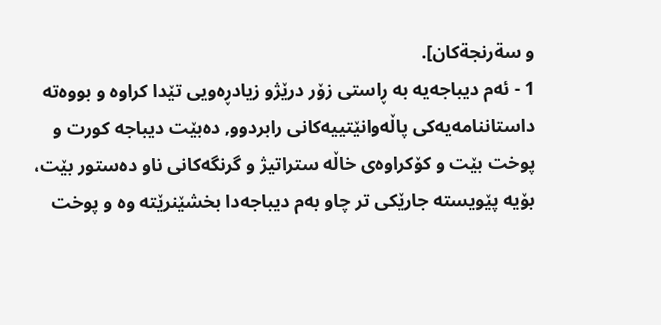و سةرنجةكان].
1 - ئه‌م دیباجه‌یه‌ به‌ ڕاستى زۆر درێژو زیادڕه‌ویى تێدا كراوه‌ و بووه‌ته‌ داستاننامه‌یه‌كى پاڵه‌وانێتییه‌كانى رابردوو, ده‌بێت دیباجه‌ كورت و پوخت بێت و كۆكراوه‌ى خاڵه‌ ستراتیژ و گرنگه‌كانى ناو ده‌ستور بێت، بۆیه‌ پێویسته‌ جارێكى تر چاو به‌م دیباجه‌دا بخشێنرێته‌ وه‌ و پوخت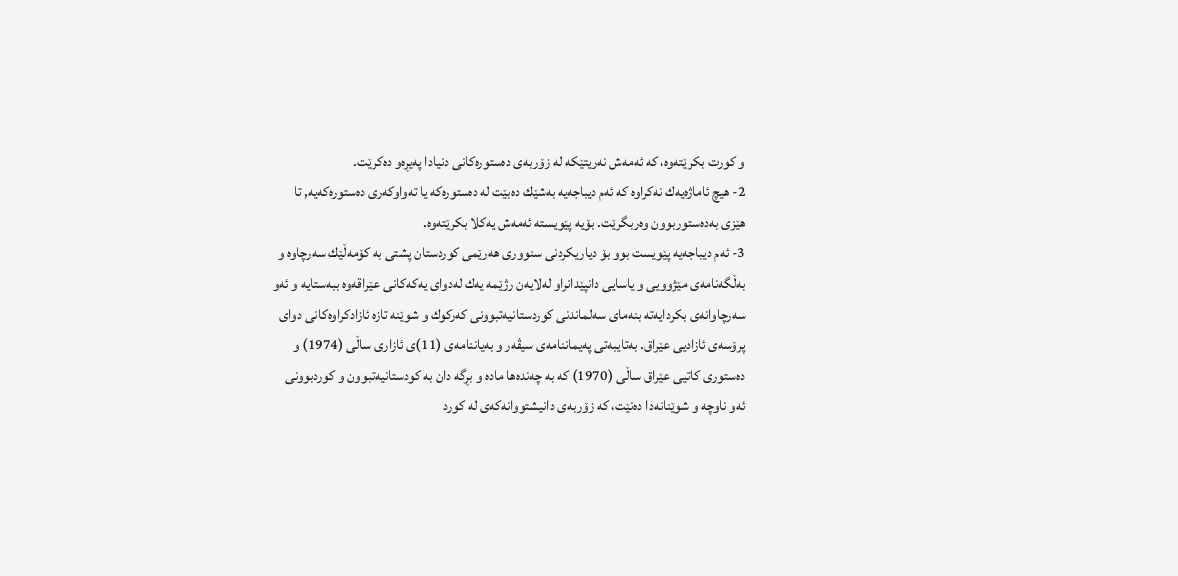و كورت بكرێته‌وه‌، كه‌ ئه‌مه‌ش نه‌ریتێكه‌ له‌ زۆربه‌ى ده‌ستوره‌كانى دنیادا په‌یڕه‌و ده‌كرێت.
2- هیچ ئاماژه‌یه‌ك نه‌كراوه‌ كه‌ ئه‌م دیباجه‌یه‌ به‌شێك ده‌بێت له‌ ده‌ستوره‌كه‌ یا ته‌واوكه‌رى ده‌ستوره‌كه‌یه‌, تا هێزى به‌ده‌ستوربوون وه‌ربگرێت. بۆیه‌ پێویسته‌ ئه‌مه‌ش یه‌كلا بكرێته‌وه‌.
3- ئه‌م دیباجه‌یه‌ پێویست بوو بۆ دیاریكردنى سنوورى هه‌رێمى كوردستان پشتى به‌ كۆمه‌ڵێك سه‌رچاوه‌ و به‌ڵگه‌نامه‌ى مێژوویى و یاسایى دانپێدانراو له‌لایه‌ن رژێمه‌ یه‌ك له‌دواى یه‌كه‌كانى عێراقه‌وه‌ ببه‌ستایه‌ و ئه‌و سه‌رچاوانه‌ى بكردایه‌ته‌ بنه‌ماى سه‌لماندنى كوردستانیه‌تبوونى كه‌ركوك و شوێنه‌ تازه‌ ئازادكراوه‌كانى دواى پرۆسه‌ى ئازادیى عێراق. به‌تایبه‌تى په‌یماننامه‌ى سیڤه‌ر و به‌یاننامه‌ى (11)ى ئازارى ساڵى (1974) و ده‌ستورى كاتیى عێراق ساڵى (1970) كه‌ به‌ چه‌نده‌ها ماده‌ و بڕگه‌ دان به‌ كودستانیه‌تبوون و كوردبوونى ئه‌و ناوچه‌ و شوێنانه‌دا ده‌نێت، كه‌ زۆربه‌ى دانیشتووانه‌كه‌ى له‌ كورد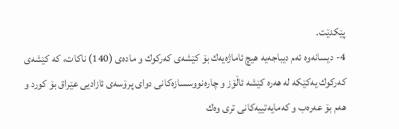پێكدێت.
4- دیسانه‌وه‌ ئه‌م دیباجه‌یه‌ هیچ ئاماژه‌یه‌ك بۆ كێشه‌ى كه‌ركوك و ماده‌ى (140) ناكات، كه‌ كێشه‌ى كه‌ركوك یه‌كێكه‌ له‌ هه‌ره‌ كێشه‌ ئاڵۆز و چاره‌نووسسازه‌كانى دواى پرۆسه‌ى ئازادیى عێراق بۆ كورد و هه‌م بۆ عه‌ره‌ب و كه‌مایه‌تییه‌كانى ترى وه‌ك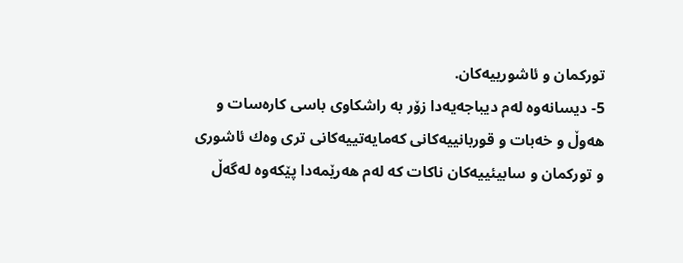توركمان و ئاشورییه‌كان.
5- دیسانه‌وه‌ له‌م دیباجه‌یه‌دا زۆر به‌ راشكاوى باسى كاره‌سات و هه‌وڵ و خه‌بات و قوربانییه‌كانى كه‌مایه‌تییه‌كانى ترى وه‌ك ئاشورى و توركمان و سابیئییه‌كان ناكات كه‌ له‌م هه‌رێمه‌دا پێكه‌وه‌ له‌گه‌ڵ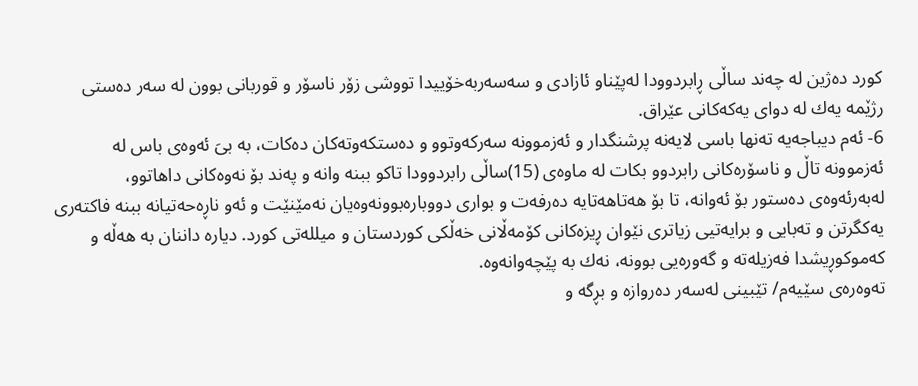كورد ده‌ژین له‌ چه‌ند ساڵى ڕابردوودا له‌پێناو ئازادى و سه‌سه‌ربه‌خۆییدا تووشى زۆر ناسۆر و قوربانى بوون له‌ سه‌ر ده‌ستى رژێمه‌ یه‌ك له‌ دواى یه‌كه‌كانى عێراق.
6- ئه‌م دیباجه‌یه‌ ته‌نها باسى لایه‌نه‌ پرشنگدار و ئه‌زموونه‌ سه‌ركه‌وتوو و ده‌ستكه‌وته‌كان ده‌كات، به‌ بىَ ئه‌وه‌ى باس له‌ ئه‌زموونه‌ تاڵ و ناسۆره‌كانى رابردوو بكات له‌ ماوه‌ى (15)ساڵى رابردوودا تاكو ببنه‌ وانه‌ و په‌ند بۆ نه‌وه‌كانى داهاتوو، له‌به‌رئه‌وه‌ى ده‌ستور بۆ ئه‌وانه‌، تا بۆ هه‌تاهه‌تایه‌ ده‌رفه‌ت و بوارى دووباره‌بوونه‌وه‌یان نه‌مێنێت و ئه‌و ناڕه‌حه‌تیانه‌ ببنه‌ فاكته‌رى یه‌كگرتن و ته‌بایى و برایه‌تیى زیاترى نێوان ڕیزه‌كانى كۆمه‌ڵانى خه‌ڵكى كوردستان و میلله‌تى كورد. دیاره‌ داننان به‌ هه‌ڵه‌ و كه‌موكوڕیشدا فه‌زیله‌ته‌ و گه‌وره‌یى بوونه‌، نه‌ك به‌ پێچه‌وانه‌وه‌.
ته‌وه‌ره‌ى سێیه‌م/ تێبینى له‌سه‌ر ده‌روازه‌ و بڕگه‌ و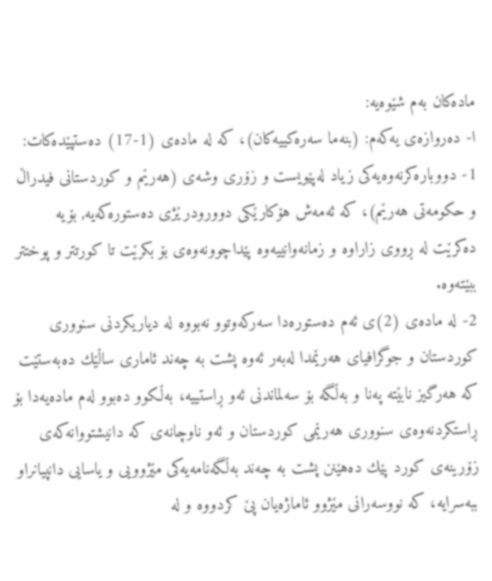ماده‌كان به‌م شێوه‌یه‌:
ا- ده‌روازه‌ى یه‌كه‌م: (بنه‌ما سه‌ره‌كییه‌كان)، كه‌ له‌ ماده‌ى (1-17) ده‌ستپێده‌كات:
1- دووباره‌كرنه‌وه‌یه‌كى زیاد له‌پێویست و زۆرى وشه‌ى (هه‌رێم و كوردستانى فیدراڵ و حكومه‌تى هه‌رێم)، كه‌ ئه‌مه‌ش هۆكارێكى دوورودرێژى ده‌ستوره‌كه‌یه‌, بۆیه‌ ده‌كرێت له‌ ڕووى زاراوه‌ و زمانه‌وانییه‌وه‌ پێداچوونه‌وه‌ى بۆ بكرێت تا كورتتر و پوختتر ببێته‌وه‌.
2- له‌ ماده‌ى (2)ى ئه‌م ده‌ستوره‌دا سه‌ركه‌وتوو نه‌بووه‌ له‌ دیاریكردنى سنوورى كوردستان و جوگرافیاى هه‌رێمدا له‌به‌ر ئه‌وه‌ پشت به‌ چه‌ند ئامارى ساڵێك ده‌به‌ستێت كه‌ هه‌رگیز نابێته‌ په‌نا و به‌ڵگه‌ بۆ سه‌لماندنى ئه‌و ڕاستییه‌، به‌ڵكوو ده‌بوو له‌م ماده‌یه‌دا بۆ ڕاستكردنه‌وه‌ى سنوورى هه‌رێمى كوردستان و ئه‌و ناوچانه‌ى كه‌ دانیشتووانه‌كه‌ى زۆرینه‌ى كورد پێك ده‌هێنن پشت به‌ چه‌ند به‌ڵگه‌نامه‌یه‌كى مێژوویى و یاسایى دانپیانراو ببه‌سرایه‌، كه‌ نووسه‌رانى مێژوو ئاماژه‌یان پێ كردووه‌ و له‌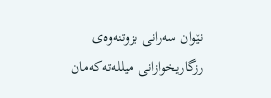نێوان سه‌رانى بزوتنه‌وه‌ى رزگاریخوازانى میلله‌ته‌كه‌مان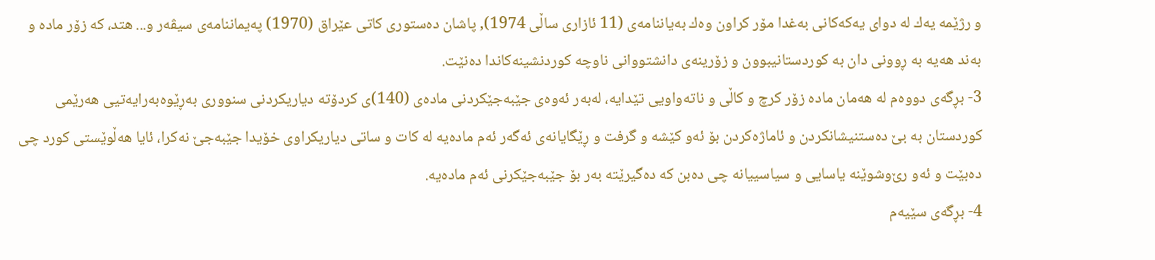و رژێمه‌ یه‌ك له‌ دواى یه‌كه‌كانى به‌غدا مۆر كراون وه‌ك به‌یاننامه‌ى (11 ئازارى ساڵى 1974), پاشان ده‌ستورى كاتى عێراق (1970) په‌یماننامه‌ى سیڤه‌ر و... هتد، كه‌ زۆر ماده‌ و به‌ند هه‌یه‌ به‌ ڕوونى دان به‌ كوردستانیبوون و زۆرینه‌ى دانشتووانى ناوچه‌ كوردنشینه‌كاندا ده‌نێت.
3- بڕگه‌ى دووه‌م له‌ هه‌مان ماده‌ زۆر كرچ و كاڵى و ناته‌واویى تێدایه‌، له‌به‌ر ئه‌وه‌ى جێبه‌جێكردنى ماده‌ى (140)ى كردۆته‌ دیاریكردنى سنوورى به‌ڕێوه‌به‌رایه‌تیى هه‌رێمى كوردستان به بێ‌ ده‌ستنیشانكردن و ئاماژه‌كردن بۆ ئه‌و كێشه‌ و گرفت و ڕێگایانه‌ى ئه‌گه‌ر ئه‌م ماده‌یه‌ له‌ كات و ساتى دیاریكراوى خۆیدا جێبه‌جێ نه‌كرا، ئایا هه‌ڵوێستى كورد چى ده‌بێت و ئه‌و رێ‌وشوێنه‌ یاسایى و سیاسییانه‌ چى ده‌بن كه‌ ده‌گیرێته‌ به‌ر بۆ جێبه‌جێكرنى ئه‌م ماده‌یه‌.
4- بڕگه‌ى سێیه‌م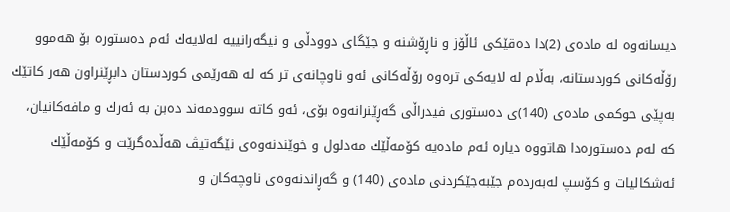دیسانه‌وه‌ له‌ ماده‌ى (2)دا ده‌قێكى ئاڵۆز و ناڕۆشنه‌ و جێگاى دوودڵى و نیگه‌رانییه‌ له‌لایه‌ك ئه‌م ده‌ستوره‌ بۆ هه‌موو رۆڵه‌كانى كوردستانه‌، به‌ڵام له‌ لایه‌كى تره‌وه‌ رۆڵه‌كانى ئه‌و ناوچانه‌ى تر كه‌ له‌ هه‌رێمى كوردستان دابڕێنراون هه‌ر كاتێك به‌پێى حوكمى ماده‌ى (140)ى ده‌ستورى فیدراڵى گه‌ڕێنرانه‌وه‌ بۆى، ئه‌و كاته‌ سوودمه‌ند ده‌بن به‌ ئه‌رك و مافه‌كانیان، كه‌ له‌م ده‌ستوره‌دا هاتووه‌ دیاره‌ ئه‌م ماده‌یه‌ كۆمه‌ڵێك مه‌دلول و خوێندنه‌وه‌ى نێگه‌تیڤ هه‌ڵده‌گرێت و كۆمه‌ڵێك ئه‌شكالیات و كۆسپ له‌به‌رده‌م جێبه‌جێكردنى ماده‌ى (140) و گه‌ڕاندنه‌وه‌ى ناوچه‌كان و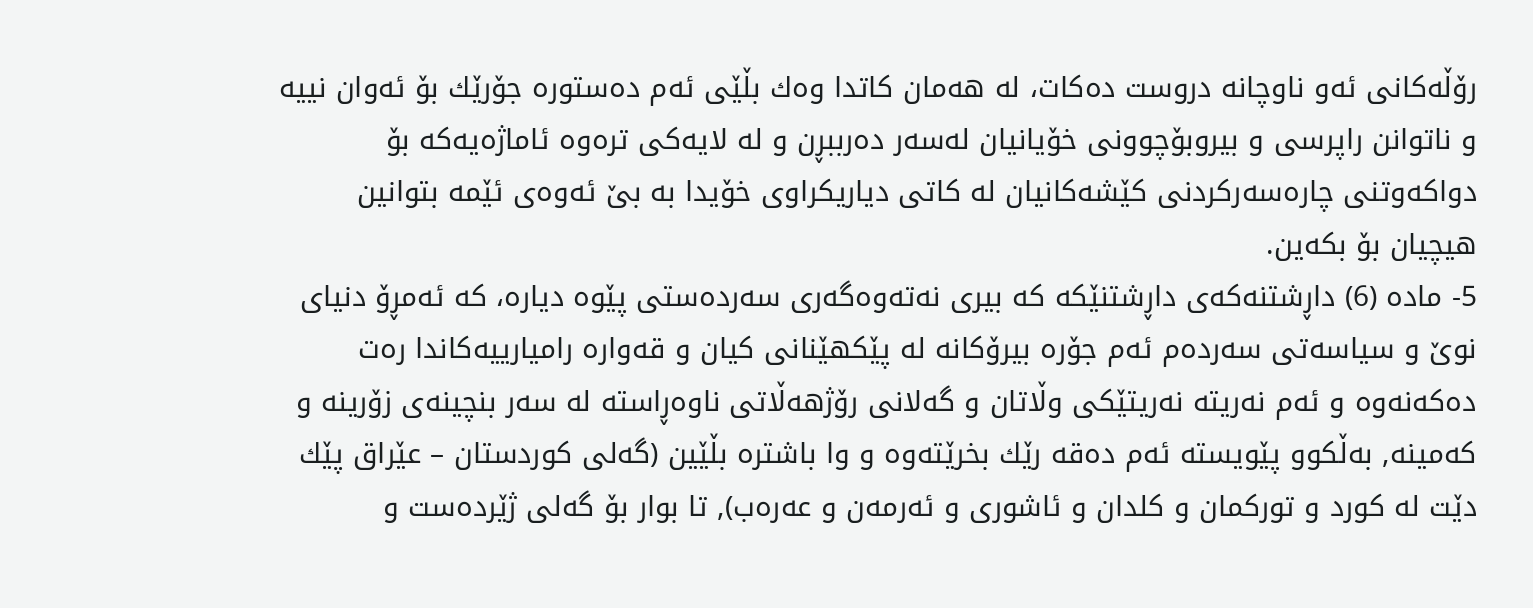رۆڵه‌كانى ئه‌و ناوچانه‌ دروست ده‌كات، له‌ هه‌مان كاتدا وه‌ك بڵێى ئه‌م ده‌ستوره‌ جۆرێك بۆ ئه‌وان نییه‌ و ناتوانن راپرسى و بیروبۆچوونى خۆیانیان له‌سه‌ر ده‌رببڕن و له‌ لایه‌كى تره‌وه‌ ئاماژه‌یه‌كه‌ بۆ دواكه‌وتنى چاره‌سه‌ركردنى كێشه‌كانیان له‌ كاتى دیاریكراوى خۆیدا به‌ بێ ئه‌وه‌ى ئێمه‌ بتوانین هیچیان بۆ بكه‌ین.
5- ماده‌ (6) داڕشتنه‌كه‌ى داڕشتنێكه‌ كه‌ بیرى نه‌ته‌وه‌گه‌رى سه‌رده‌ستى پێوه‌ دیاره‌، كه‌ ئه‌مڕۆ دنیاى نوێ و سیاسه‌تى سه‌رده‌م ئه‌م جۆره‌ بیرۆكانه‌ له‌ پێكهێنانى كیان و قه‌واره‌ رامیارییه‌كاندا ره‌ت ده‌كه‌نه‌وه‌ و ئه‌م نه‌ریته‌ نه‌ریتێكى وڵاتان و گه‌لانى رۆژهه‌ڵاتى ناوه‌ڕاسته‌ له‌ سه‌ر بنچینه‌ى زۆرینه‌ و كه‌مینه‌, به‌ڵكوو پێویسته‌ ئه‌م ده‌قه‌ رێك بخرێته‌وه‌ و وا باشتره‌ بڵێین (گه‌لى كوردستان – عێراق پێك دێت له‌ كورد و توركمان و كلدان و ئاشورى و ئه‌رمه‌ن و عه‌ره‌ب), تا بوار بۆ گه‌لى ژێرده‌ست و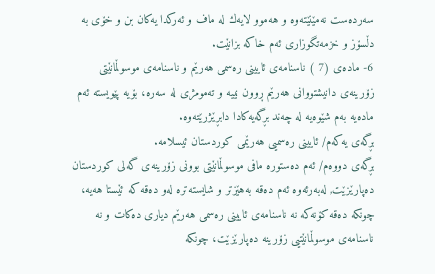سه‌رده‌ست نه‌مێنێته‌وه‌ و هه‌موو لایه‌ك له‌ ماف و ئه‌ركدا یه‌كان بن و خۆى به‌ دڵسۆز و خزمه‌تگوزارى ئه‌م خاكه‌ بزانێت.
6- ماده‌ى (7 ) ناسنامه‌ى ئایینى ره‌سمى هه‌رێم و ناسنامه‌ى موسوڵمانێتى زۆرینه‌ى دانیشتووانى هه‌رێم ڕوون نییه‌ و ته‌مومژى له‌ سه‌ره‌، بۆیه‌ پێویسته‌ ئه‌م ماده‌یه‌ به‌م شێوه‌یه‌ له‌ چه‌ند بڕگه‌یه‌كادا دابڕێژرێته‌وه‌.
بڕگه‌ى یه‌كه‌م/ ئایینى ره‌سمیى هه‌رێمى كوردستان ئیسلامه‌.
بڕگه‌ى دووه‌م/ ئه‌م ده‌ستوره‌ مافى موسوڵمانێتى بوونى زۆرینه‌ى گه‌لى كوردستان ده‌پارێزێت, له‌به‌رئه‌وه‌ ئه‌م ده‌قه‌ به‌هێزتر و شایسته‌تره‌ له‌و ده‌قه‌ كه‌ ئێستا هه‌یه‌، چونكه‌ ده‌قه‌ كۆنه‌كه‌ نه‌ ناسنامه‌ى ئایینى ره‌سمى هه‌رێم دیارى ده‌كات و نه‌ ناسنامه‌ى موسوڵمانێتیى زۆرینه‌ ده‌پارێزێت، چونكه‌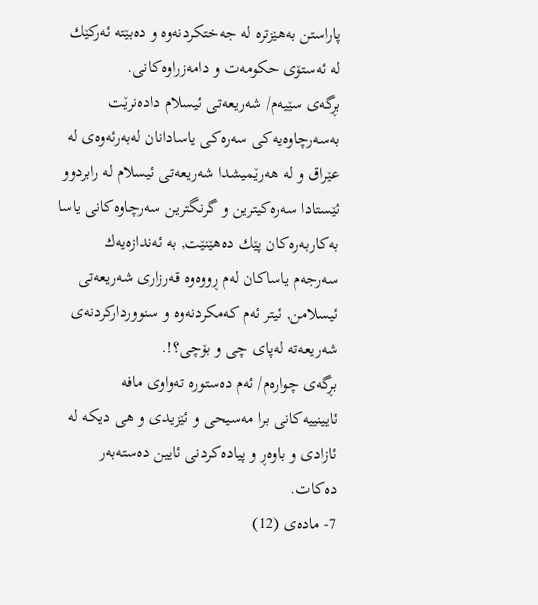پاراستن به‌هێزتره‌ له‌ جه‌ختكردنه‌وه‌ و ده‌بێته‌ ئه‌ركێك له‌ ئه‌ستۆى حكومه‌ت و دامه‌زراوه‌كانى.
بڕگه‌ى سێیه‌م/ شه‌ریعه‌تى ئیسلام داده‌نرێت به‌سه‌رچاوه‌یه‌كى سه‌ره‌كى یاسادانان له‌به‌رئه‌وه‌ى له‌ عێراق و له‌ هه‌رێمیشدا شه‌ریعه‌تى ئیسلام له‌ رابردوو ئێستادا سه‌ره‌كیترین و گرنگترین سه‌رچاوه‌كانى یاسا به‌كاربه‌ره‌كان پێك ده‌هێنێت, به‌ ئه‌ندازه‌یه‌ك سه‌رجه‌م یاساكان له‌م ڕووه‌وه‌ قه‌رزارى شه‌ریعه‌تى ئیسلامن, ئیتر ئه‌م كه‌مكردنه‌وه‌ و سنوورداركردنه‌ى شه‌ریعه‌ته‌ له‌پاى چی و بۆچى؟!.
بڕگه‌ى چواره‌م/ ئه‌م ده‌ستوره‌ ته‌واوى مافه‌ ئایینییه‌كانى برا مه‌سیحى و ئێزیدى و هى دیكه‌ له‌ ئازادى و باوه‌ڕ و پیاده‌كردنى ئایین ده‌سته‌به‌ر ده‌كات.
7- ماده‌ى (12)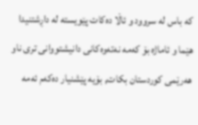كه‌ باس له‌ سروود و ئاڵا ده‌كات پێویسته‌ له‌ داڕشتنیدا هێما و ئاماژه‌ بۆ كه‌مه‌ نه‌ته‌وه‌كانى دانیشتووانى ترى ناو هه‌رێمى كوردستان بكات, بۆیه‌ پێشنیار ده‌كه‌م ئه‌مه‌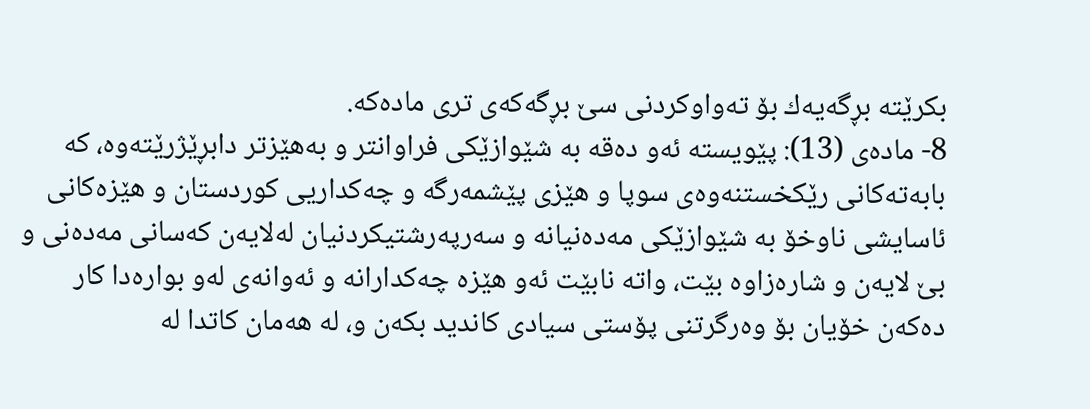بكرێته‌ بڕگه‌یه‌ك بۆ ته‌واوكردنى سێ بڕگه‌كه‌ى ترى ماده‌كه‌.
8- ماده‌ى (13): پێویسته‌ ئه‌و ده‌قه‌ به‌ شێوازێكى فراوانتر و به‌هێزتر دابڕێژرێته‌وه‌، كه‌ بابه‌ته‌كانى رێكخستنه‌وه‌ى سوپا و هێزى پێشمه‌رگه‌ و چه‌كداریى كوردستان و هێزه‌كانى ئاسایشى ناوخۆ به‌ شێوازێكى مه‌ده‌نیانه‌ و سه‌رپه‌رشتیكردنیان له‌لایه‌ن كه‌سانى مه‌ده‌نى و بێ لایه‌ن و شاره‌زاوه‌ بێت، واته‌ نابێت ئه‌و هێزه‌ چه‌كدارانه‌ و ئه‌وانه‌ى له‌و بواره‌دا كار ده‌كه‌ن خۆیان بۆ وه‌رگرتنى پۆستى سیادى كاندید بكه‌ن و، له‌ هه‌مان كاتدا له‌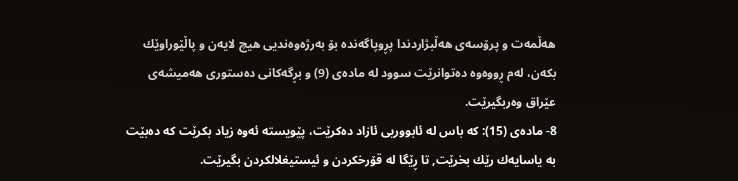هه‌ڵمه‌ت و پرۆسه‌ى هه‌ڵبژاردندا پڕوپاگه‌نده‌ بۆ به‌رژه‌وه‌ندیى هیچ لایه‌ن و پاڵێوراوێك بكه‌ن، له‌م ڕووه‌وه‌ ده‌توانرێت سوود له‌ ماده‌ى (9) و بڕگه‌كانى ده‌ستورى هه‌میشه‌ى عێراق وه‌ربگیرێت.
8- ماده‌ى (15): كه‌ باس له‌ ئابووریى ئازاد ده‌كرێت، پێویسته‌ ئه‌وه‌ زیاد بكرێت كه‌ ده‌بێت به‌ یاسایه‌ك رێك بخرێت, تا ڕێگا له‌ قۆرخكردن و ئیستیغلالكردن بگیرێت.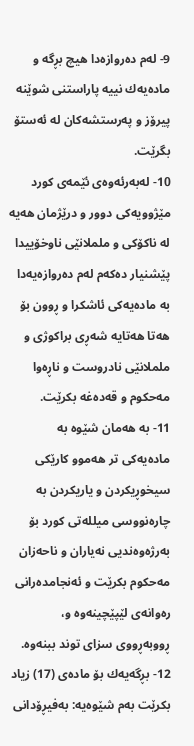9- له‌م ده‌روازه‌دا هیچ بڕگه‌ و ماده‌یه‌ك نییه‌ پاراستنى شوێنه‌ پیرۆز و په‌رستشه‌كان له‌ ئه‌ستۆ بگرێت.
10- له‌به‌رئه‌وه‌ى ئێمه‌ى كورد مێژوویه‌كى دوور و درێژمان هه‌یه‌ له‌ ناكۆكى و ململانێى ناوخۆییدا پێشنیار ده‌كه‌م له‌م ده‌روازه‌یه‌دا به‌ ماده‌یه‌كى ئاشكرا و ڕوون بۆ هه‌تا هه‌تایه‌ شه‌ڕى براكوژى و ململانێى نادروست و ناڕه‌وا مه‌حكوم و قه‌ده‌غه‌ بكرێت.
11- به‌ هه‌مان شێوه‌ به‌ ماده‌یه‌كى تر هه‌موو كارێكى سیخوڕیكردن و یاریكردن به‌ چاره‌نووسى میلله‌تى كورد بۆ به‌رژه‌وه‌ندیى نه‌یاران و ناحه‌زان مه‌حكوم بكرێت و ئه‌نجامده‌رانى ره‌وانه‌ى لێپێچینه‌وه‌ و، ڕووبه‌ڕووى سزاى توند ببنه‌وه‌.
12- بڕگه‌یه‌ك بۆ ماده‌ى (17) زیاد بكرێت به‌م شێوه‌یه‌: به‌فیڕۆدانى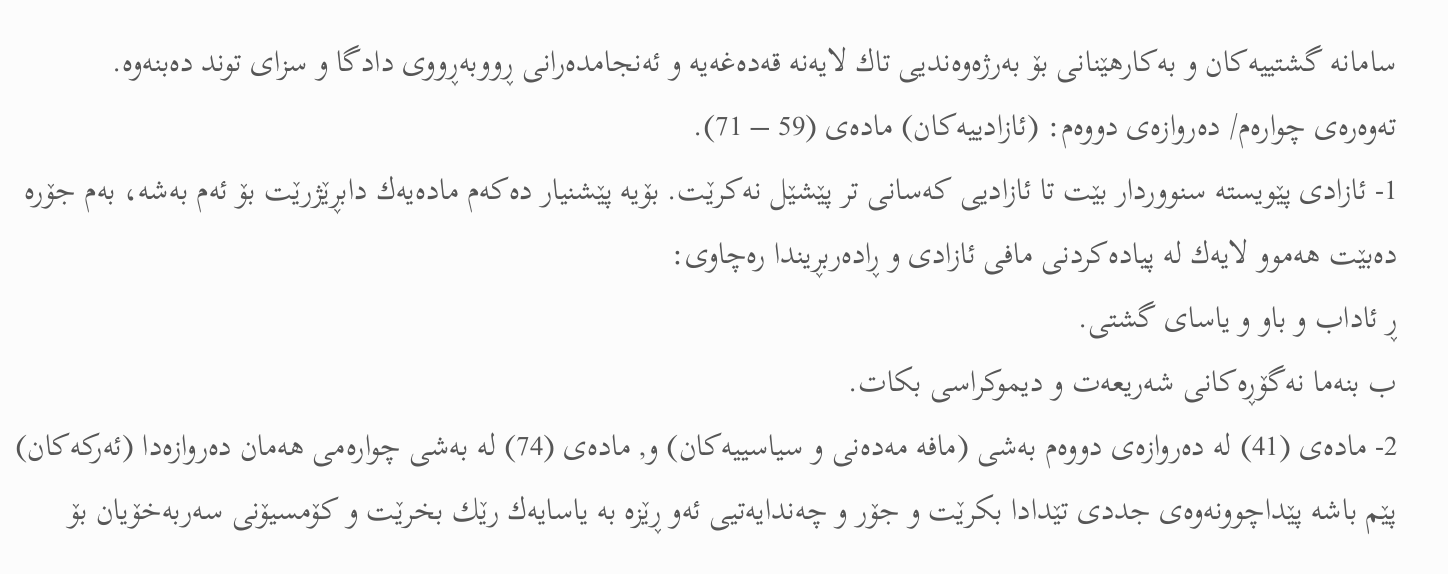سامانه‌ گشتییه‌كان و به‌كارهێنانى بۆ به‌رژه‌وه‌ندیى تاك لایه‌نه‌ قه‌ده‌غه‌یه‌ و ئه‌نجامده‌رانى ڕووبه‌ڕووى دادگا و سزاى توند ده‌بنه‌وه‌.
ته‌وه‌ره‌ى چواره‌م/ ده‌روازه‌ى دووه‌م: (ئازادییه‌كان) ماده‌ى (59 – 71).
1- ئازادى پێویسته‌ سنووردار بێت تا ئازادیى كه‌سانى تر پێشێل نه‌كرێت. بۆیه‌ پێشنیار ده‌كه‌م ماده‌یه‌ك دابڕێژرێت بۆ ئه‌م به‌شه‌، به‌م جۆره‌ ده‌بێت هه‌موو لایه‌ك له‌ پیاده‌كردنى مافى ئازادى و ڕاده‌ربڕیندا ره‌چاوى:
ڕ ئاداب و باو و یاساى گشتى.
ب بنه‌ما نه‌گۆڕه‌كانى شه‌ریعه‌ت و دیموكراسى بكات.
2- ماده‌ى (41) له‌ ده‌روازه‌ى دووه‌م به‌شى (مافه‌ مه‌ده‌نى و سیاسییه‌كان) و, ماده‌ى (74) له‌ به‌شى چواره‌مى هه‌مان ده‌روازه‌دا (ئه‌ركه‌كان) پێم باشه‌ پێداچوونه‌وه‌ى جددى تێدادا بكرێت و جۆر و چه‌ندایه‌تیى ئه‌و ڕێزه‌ به‌ یاسایه‌ك رێك بخرێت و كۆمسیۆنى سه‌ربه‌خۆیان بۆ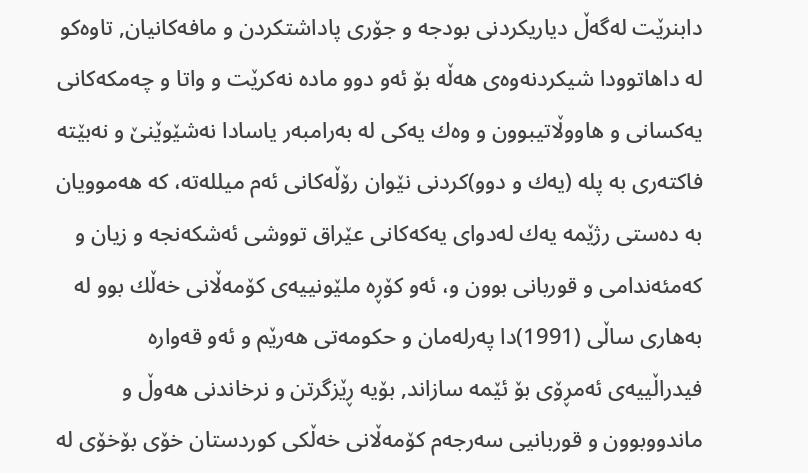دابنرێت له‌گه‌ڵ دیاریكردنى بودجه‌ و جۆرى پاداشتكردن و مافه‌كانیان, تاوه‌كو له‌ داهاتوودا شیكردنه‌وه‌ى هه‌ڵه‌ بۆ ئه‌و دوو ماده‌ نه‌كرێت و واتا و چه‌مكه‌كانى یه‌كسانى و هاووڵاتیبوون و وه‌ك یه‌كى له‌ به‌رامبه‌ر یاسادا نه‌شێوێنێ و نه‌بێته‌ فاكته‌رى به‌ پله‌ (یه‌ك و دوو)كردنى نێوان رۆڵه‌كانى ئه‌م میلله‌ته‌، كه‌ هه‌موویان به‌ ده‌ستى رژێمه‌ یه‌ك له‌دواى یه‌كه‌كانى عێراق تووشى ئه‌شكه‌نجه‌ و زیان و كه‌مئه‌ندامى و قوربانى بوون و، ئه‌و كۆڕه‌ ملێونییه‌ى كۆمه‌ڵانى خه‌ڵك بوو له‌ به‌هارى ساڵى (1991)دا په‌رله‌مان و حكومه‌تى هه‌رێم و ئه‌و قه‌واره‌ فیدراڵییه‌ى ئه‌مڕۆى بۆ ئێمه‌ سازاند, بۆیه‌ ڕێزگرتن و نرخاندنى هه‌وڵ و ماندووبوون و قوربانیى سه‌رجه‌م كۆمه‌ڵانى خه‌ڵكى كوردستان خۆى بۆخۆى له‌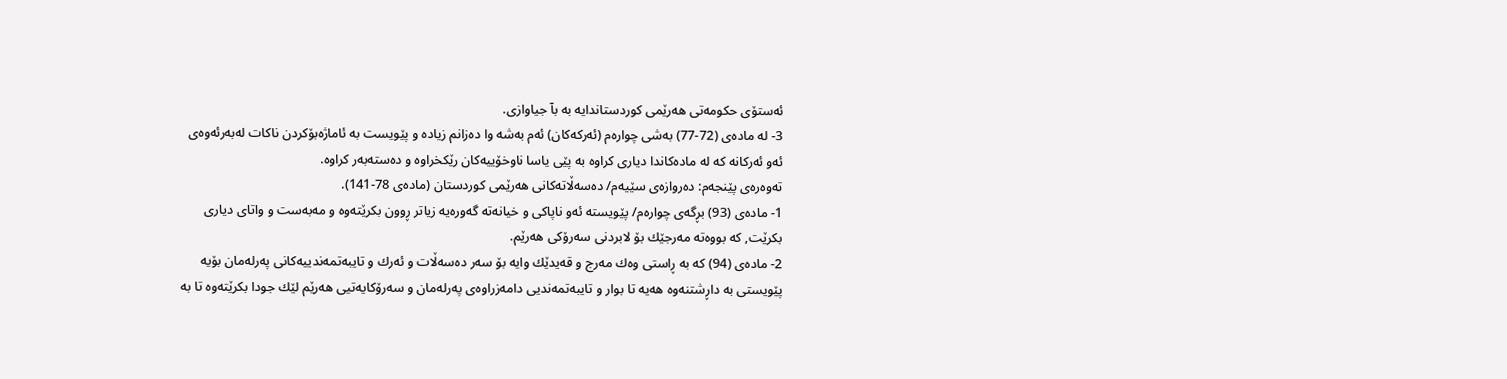ئه‌ستۆى حكومه‌تى هه‌رێمى كوردستاندایه‌ به‌ بآ جیاوازى.
3- له‌ ماده‌ى (72-77) به‌شى چواره‌م (ئه‌ركه‌كان) ئه‌م به‌شه‌ وا ده‌زانم زیاده‌ و پێویست به‌ ئاماژه‌بۆكردن ناكات له‌به‌رئه‌وه‌ى ئه‌و ئه‌ركانه‌ كه‌ له‌ ماده‌كاندا دیارى كراوه‌ به‌ پێى یاسا ناوخۆییه‌كان رێكخراوه‌ و ده‌سته‌به‌ر كراوه‌.
ته‌وه‌ره‌ى پێنجه‌م: ده‌روازه‌ى سێیه‌م/ ده‌سه‌ڵاته‌كانى هه‌رێمى كوردستان (ماده‌ى 78-141).
1- ماده‌ى (93) بڕگه‌ى چواره‌م/ پێویسته‌ ئه‌و ناپاكی و خیانه‌ته‌ گه‌وره‌یه‌ زیاتر ڕوون بكرێته‌وه‌ و مه‌به‌ست و واتاى دیارى بكرێت, كه‌ بووه‌ته‌ مه‌رجێك بۆ لابردنى سه‌رۆكى هه‌رێم.
2- ماده‌ى (94) كه‌ به‌ ڕاستى وه‌ك مه‌رج و قه‌یدێك وایه‌ بۆ سه‌ر ده‌سه‌ڵات و ئه‌رك و تایبه‌تمه‌ندییه‌كانى په‌رله‌مان بۆیه‌ پێویستى به‌ داڕشتنه‌وه‌ هه‌یه‌ تا بوار و تایبه‌تمه‌ندیى دامه‌زراوه‌ى په‌رله‌مان و سه‌رۆكایه‌تیى هه‌رێم لێك جودا بكرێته‌وه‌ تا به‌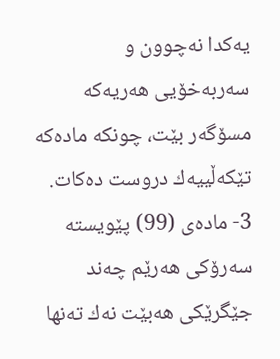یه‌كدا نه‌چوون و سه‌ربه‌خۆیى هه‌ریه‌كه‌ مسۆگه‌ر بێت، چونكه‌ ماده‌كه‌ تێكه‌ڵییه‌ك دروست ده‌كات.
3- ماده‌ى (99) پێویسته‌ سه‌رۆكى هه‌رێم چه‌ند جێگرێكى هه‌بێت نه‌ك ته‌نها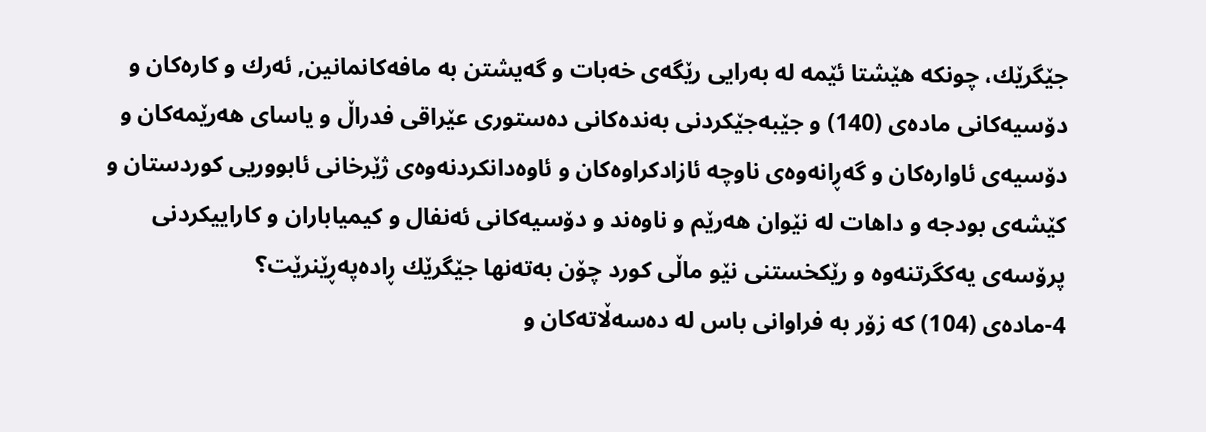جێگرێك، چونكه‌ هێشتا ئێمه‌ له‌ به‌رایى رێگه‌ى خه‌بات و گه‌یشتن به‌ مافه‌كانمانین, ئه‌رك و كاره‌كان و دۆسیه‌كانى ماده‌ى (140) و جێبه‌جێكردنى به‌نده‌كانى ده‌ستورى عێراقى فدراڵ و یاساى هه‌رێمه‌كان و دۆسیه‌ى ئاواره‌كان و گه‌ڕانه‌وه‌ى ناوچه‌ ئازادكراوه‌كان و ئاوه‌دانكردنه‌وه‌ى ژێرخانى ئابووریى كوردستان و كێشه‌ى بودجه‌ و داهات له‌ نێوان هه‌رێم و ناوه‌ند و دۆسیه‌كانى ئه‌نفال و كیمیاباران و كاراییكردنى پرۆسه‌ى یه‌كگرتنه‌وه‌ و رێكخستنى نێو ماڵى كورد چۆن به‌ته‌نها جێگرێك ڕاده‌په‌ڕێنرێت؟
4-ماده‌ى (104) كه‌ زۆر به‌ فراوانى باس له‌ ده‌سه‌ڵاته‌كان و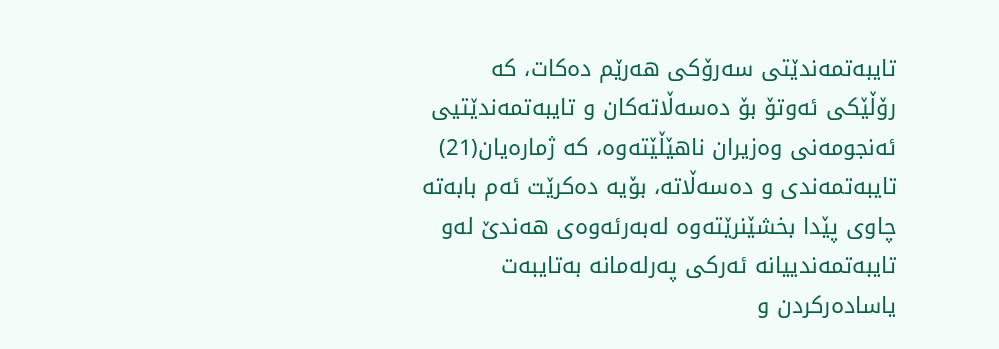تایبه‌تمه‌ندێتى سه‌رۆكى هه‌رێم ده‌كات، كه‌ رۆڵێكى ئه‌وتۆ بۆ ده‌سه‌ڵاته‌كان و تایبه‌تمه‌ندێتیى ئه‌نجومه‌نى وه‌زیران ناهێڵێته‌وه‌، كه‌ ژماره‌یان(21) تایبه‌تمه‌ندى و ده‌سه‌ڵاته‌، بۆیه‌ ده‌كرێت ئه‌م بابه‌ته‌ چاوى پێدا بخشێنرێته‌وه‌ له‌به‌رئه‌وه‌ى هه‌ندێ له‌و تایبه‌تمه‌ندییانه‌ ئه‌ركى په‌رله‌مانه‌ به‌تایبه‌ت یاساده‌ركردن و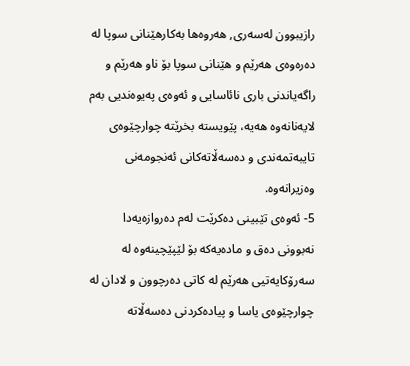رازیبوون له‌سه‌رى, هه‌روه‌ها به‌كارهێنانى سوپا له‌ ده‌ره‌وه‌ى هه‌رێم و هێنانى سوپا بۆ ناو هه‌رێم و راگه‌یاندنى بارى نائاسایى و ئه‌وه‌ى په‌یوه‌ندیى به‌م لایه‌نانه‌وه‌ هه‌یه‌، پێویسته‌ بخرێته‌ چوارچێوه‌ى تایبه‌تمه‌ندى و ده‌سه‌ڵاته‌كانى ئه‌نجومه‌نى وه‌زیرانه‌وه‌.
5- ئه‌وه‌ى تێبینى ده‌كرێت له‌م ده‌روازه‌یه‌دا نه‌بوونى ده‌ق و ماده‌یه‌كه‌ بۆ لێپێچینه‌وه‌ له‌ سه‌رۆكایه‌تیى هه‌رێم له‌ كاتى ده‌رچوون و لادان له‌ چوارچێوه‌ى یاسا و پیاده‌كردنى ده‌سه‌ڵاته‌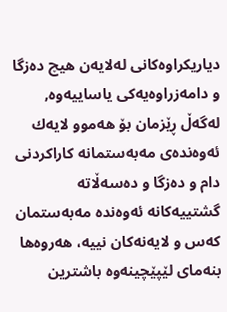دیاریكراوه‌كانى له‌لایه‌ن هیچ ده‌زگا و دامه‌زراوه‌یه‌كى یاساییه‌وه‌, له‌گه‌ڵ ڕێزمان بۆ هه‌موو لایه‌ك ئه‌وه‌نده‌ى مه‌به‌ستمانه‌ كاراكردنى دام و ده‌زگا و ده‌سه‌ڵاته‌ گشتییه‌كانه‌ ئه‌وه‌نده‌ مه‌به‌ستمان كه‌س و لایه‌نه‌كان نییه‌، هه‌روه‌ها بنه‌ماى لێپێچینه‌وه‌ باشترین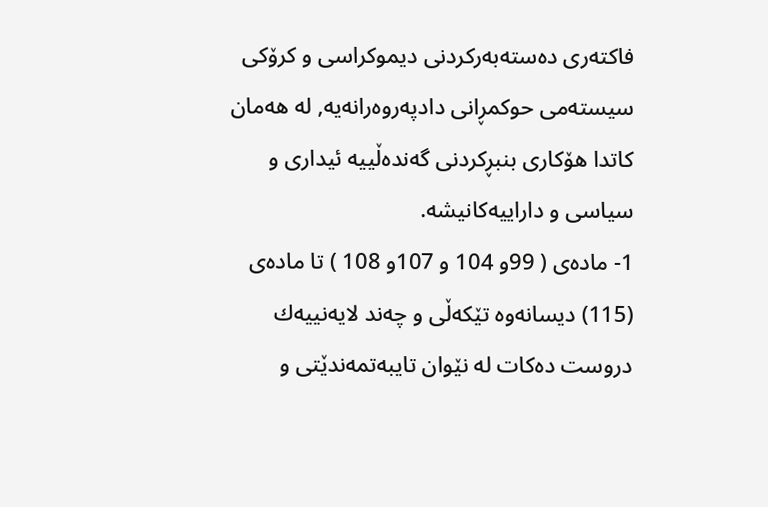فاكته‌رى ده‌سته‌به‌ركردنى دیموكراسى و كرۆكى سیسته‌مى حوكمڕانى دادپه‌روه‌رانه‌یه‌, له‌ هه‌مان كاتدا هۆكارى بنبڕكردنى گه‌نده‌ڵییه‌ ئیدارى و سیاسى و داراییه‌كانیشه‌.
1- ماده‌ى ( 99و 104 و 107و 108 ) تا ماده‌ى (115) دیسانه‌وه‌ تێكه‌ڵى و چه‌ند لایه‌نییه‌ك دروست ده‌كات له‌ نێوان تایبه‌تمه‌ندێتى و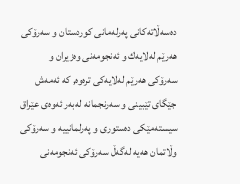ده‌سه‌ڵاته‌كانى په‌رله‌مانى كوردستان و سه‌رۆكى هه‌رێم له‌لایه‌ك و ئه‌نجومه‌نى وه‌زیران و سه‌رۆكى هه‌رێم له‌لایه‌كى تره‌وه‌, كه‌ ئه‌مه‌ش جێگاى تێبینى و سه‌رنجمانه‌ له‌به‌ر ئه‌وه‌ى عێراق سیسته‌مێكى ده‌ستورى و په‌رلمانییه‌ و سه‌رۆكى وڵاتمان هه‌یه‌ له‌گه‌ڵ سه‌رۆكى ئه‌نجومه‌نى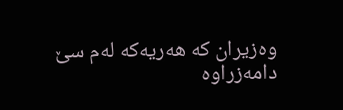وه‌زیران كه‌ هه‌ریه‌كه‌ له‌م سێ دامه‌زراوه‌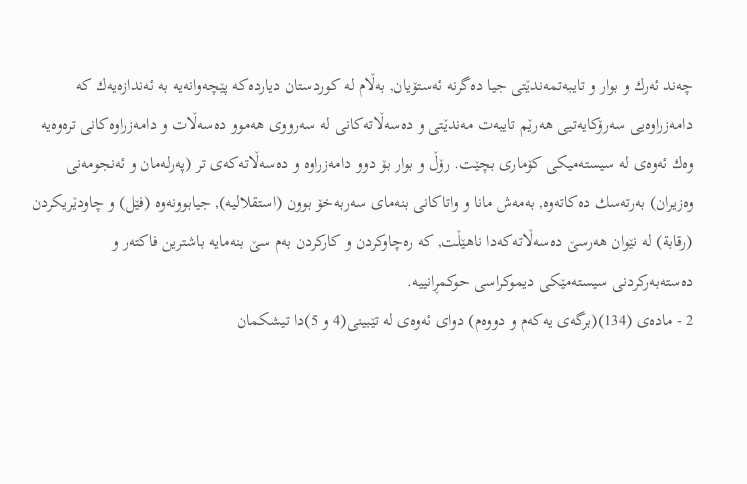چه‌ند ئه‌رك و بوار و تایبه‌تمه‌ندێتى جیا ده‌گرنه‌ ئه‌ستۆیان, به‌ڵام له‌ كوردستان دیارده‌كه‌ پێچه‌وانه‌یه‌ به‌ ئه‌ندازه‌یه‌ك كه‌ دامه‌زراوه‌یى سه‌رۆكایه‌تیى هه‌رێم تایبه‌ت مه‌ندێتى و ده‌سه‌ڵاته‌كانى له‌ سه‌رووى هه‌موو ده‌سه‌ڵات و دامه‌زراوه‌كانى تره‌وه‌یه‌ وه‌ك ئه‌وه‌ى له‌ سیسته‌میكى كۆمارى بچێت. رۆڵ و بوار بۆ دوو دامه‌زراوه‌ و ده‌سه‌ڵاته‌كه‌ى تر (په‌رله‌مان و ئه‌نجومه‌نى وه‌زیران) به‌رته‌سك ده‌كاته‌وه‌, به‌مه‌ش مانا و واتاكانى بنه‌ماى سه‌ربه‌خۆ بوون (استقلاليه‌), جیابوونه‌وه‌ (فێل) و چاودێریكردن (رقابة‌) له‌ نێوان هه‌رسێ ده‌سه‌ڵاته‌كه‌دا ناهێڵت, كه‌ ره‌چاوكردن و كاركردن به‌م سێ بنه‌مایه‌ باشترین فاكته‌ر و ده‌سته‌به‌ركردنى سیسته‌مێكى دیموكراسی حوكمڕانییه‌.
2 - ماده‌ى (134)(برگه‌ى یه‌كه‌م و دووه‌م) دواى ئه‌وه‌ى له‌ تێبینى(4 و 5)دا تیشكمان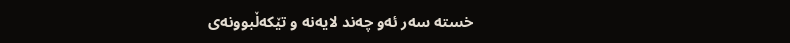خسته‌ سه‌ر ئه‌و چه‌ند لایه‌نه‌ و تێكه‌ڵبوونه‌ى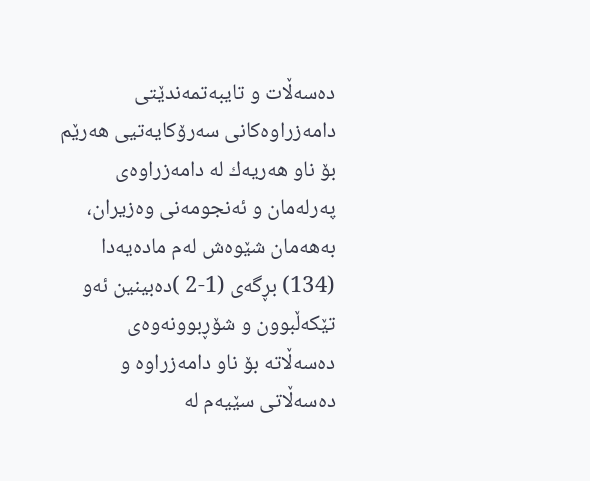ده‌سه‌ڵات و تایبه‌تمه‌ندێتى دامه‌زراوه‌كانى سه‌رۆكایه‌تیى هه‌رێم بۆ ناو هه‌ریه‌ك له‌ دامه‌زراوه‌ى په‌رله‌مان و ئه‌نجومه‌نى وه‌زیران، به‌هه‌مان شێوه‌ش له‌م ماده‌یه‌دا (134) بڕگه‌ى (1-2 )ده‌بینین ئه‌و تێكه‌ڵبوون و شۆڕبوونه‌وه‌ى ده‌سه‌ڵاته‌ بۆ ناو دامه‌زراوه‌ و ده‌سه‌ڵاتى سێیه‌م له‌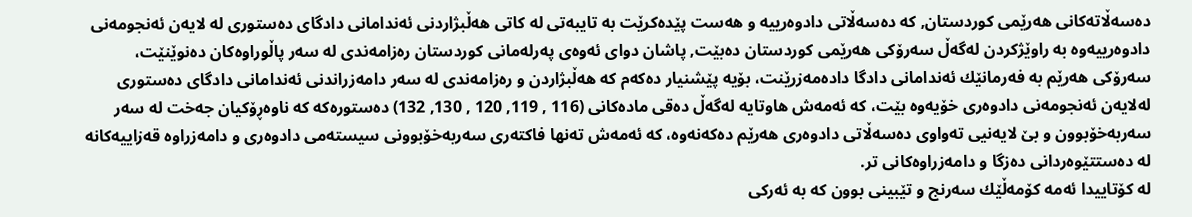ده‌سه‌ڵاته‌كانى هه‌رێمى كوردستان, كه‌ ده‌سه‌ڵاتى دادوه‌رییه‌ و هه‌ست پێده‌كرێت به‌ تایبه‌تى له‌ كاتى هه‌ڵبژاردنى ئه‌ندامانى دادگاى ده‌ستورى له‌ لایه‌ن ئه‌نجومه‌نى دادوه‌رییه‌وه‌ به‌ راوێژكردن له‌گه‌ڵ سه‌رۆكى هه‌رێمى كوردستان ده‌بێت, پاشان دواى ئه‌وه‌ى په‌رله‌مانى كوردستان ره‌زامه‌ندى له‌ سه‌ر پاڵوراوه‌كان ده‌نوێنێت، سه‌رۆكى هه‌رێم به‌ فه‌رمانێك ئه‌ندامانى دادگا داده‌مه‌زرێنت، بۆیه‌ پێشنیار ده‌كه‌م كه‌ هه‌ڵبژاردن و ره‌زامه‌ندى له‌ سه‌ر دامه‌زراندنى ئه‌ندامانى دادگاى ده‌ستورى له‌لایه‌ن ئه‌نجومه‌نى دادوه‌رى خۆیه‌وه‌ بێت، كه‌ ئه‌مه‌ش هاوتایه‌ له‌گه‌ڵ ده‌قى ماده‌كانى (116 , 119, 120 , 130, 132) ده‌ستوره‌كه‌ كه‌ ناوه‌ڕۆكیان جه‌خت له‌ سه‌ر سه‌ربه‌خۆبوون و بێ لایه‌نیى ته‌واوى ده‌سه‌ڵاتى دادوه‌رى هه‌رێم ده‌كه‌نه‌وه‌، كه‌ ئه‌مه‌ش ته‌نها فاكته‌رى سه‌ربه‌خۆبوونى سیسته‌مى دادوه‌رى و دامه‌زراوه‌ قه‌زاییه‌كانه‌ له‌ ده‌ستتێوه‌ردانى ده‌زگا و دامه‌زراوه‌كانى تر.
له‌ كۆتاییدا ئه‌مه‌ كۆمه‌ڵێك سه‌رنج و تێبینى بوون كه‌ به‌ ئه‌ركى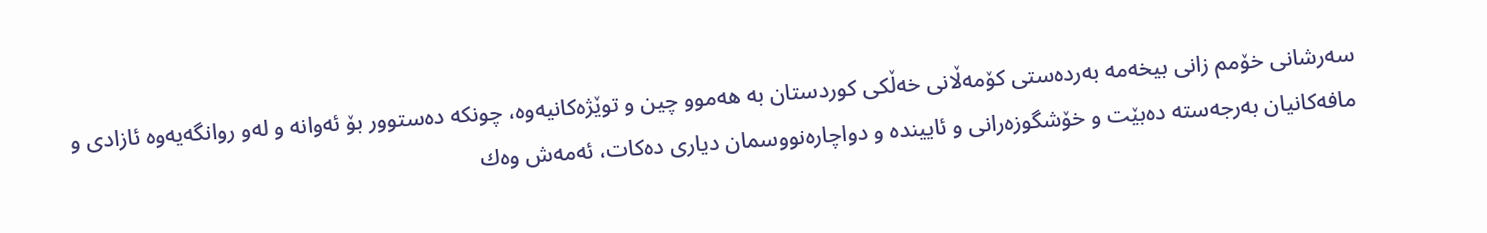سه‌رشانى خۆمم زانى بیخه‌مه‌ به‌رده‌ستى كۆمه‌ڵانى خه‌ڵكى كوردستان به‌ هه‌موو چین و توێژه‌كانیه‌وه‌، چونكه‌ ده‌ستوور بۆ ئه‌وانه‌ و له‌و روانگه‌یه‌وه‌ ئازادى و مافه‌كانیان به‌رجه‌سته‌ ده‌بێت و خۆشگوزه‌رانى و ئایینده‌ و دواچاره‌نووسمان دیارى ده‌كات، ئه‌مه‌ش وه‌ك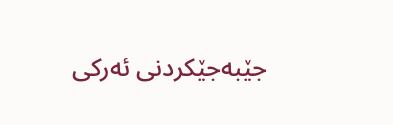جێبه‌جێكردنى ئه‌ركى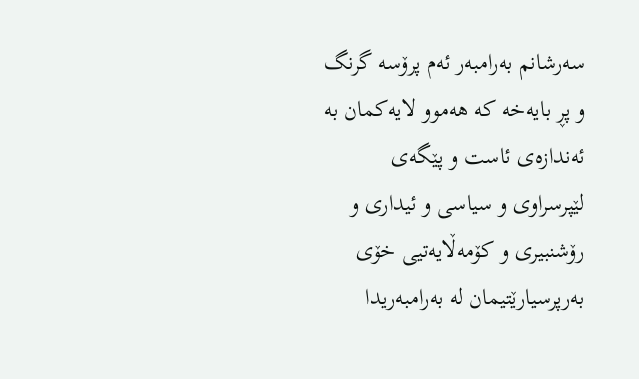سه‌رشانم به‌رامبه‌ر ئه‌م پرۆسه‌ گرنگ و پڕ بایه‌خه‌ كه‌ هه‌موو لایه‌كمان به‌ ئه‌ندازه‌ى ئاست و پێگه‌ى لێپرسراوى و سیاسى و ئیدارى و رۆشنبیرى و كۆمه‌ڵایه‌تیى خۆى به‌رپرسیارێتیمان له‌ به‌رامبه‌ریدا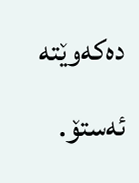ده‌كه‌وێته‌ ئه‌ستۆ.